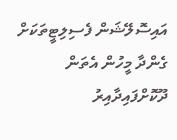އައިސޮލޭޝަން ފެސިލިޓީތަކަށް ގެންދާ މީހުން އެތަން ދޫކޮށްފައިދާއިރު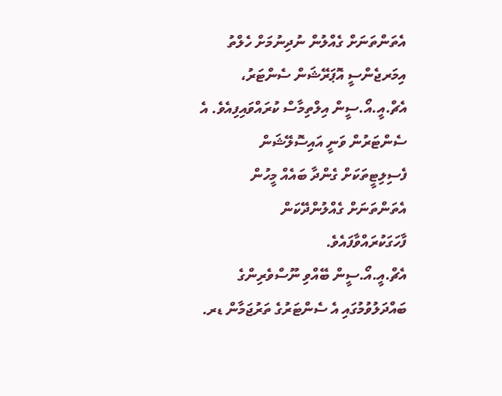އެތަންތަނަށް ގެއްލުން ނުދިނުމަށް ހެލްތު އިމަރޖެންސީ އޮޕަރޭޝަން ސެންޓަރު، އެޗް.އީ.އޯ.ސީން އިލްތިމާސް ކުރައްވައިފިއެވެ. އެ ސެންޓަރުން ވަނީ އައިސޮލޭޝަން ފެސިލިޓީތަކަށް ގެންދާ ބައެއް މީހުން އެތަންތަނަށް ގެއްލުންދޭކަން ފާހަގަކުރައްވާފައެވެ.
އެޗް.އީ.އޯ.ސީން ބޭއްވި ނޫސްވެރިންގެ ބައްދަލުވުމުގައި އެ ސެންޓަރުގެ ތަރުޖަމާން ޑރ.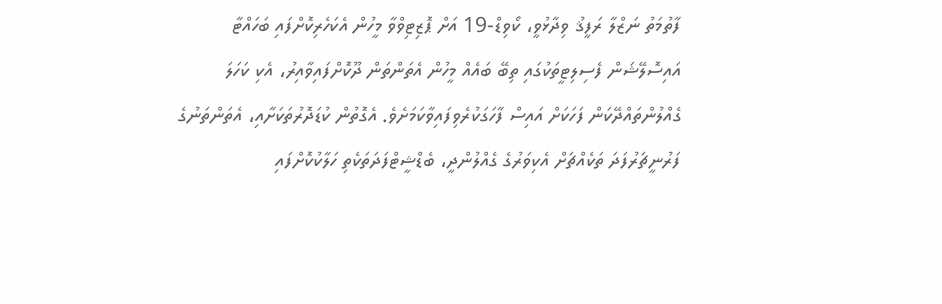ފާތުމަތު ނަޒްލާ ރަފީޤު ވިދާޅުވީ، ކޯވިޑް-19 އަށް ޕޮޒިޓިވްވާ މީހުން އެކަހެރިކޮށްފައި ބަހައްޓާ އައިސޮލޭޝަން ފެސިލިޓީތަކުގައި ތިބޭ ބައެއް މީހުން އެތަންތަން ދޫކޮށްފައިވާއިރު، އެކި ކަހަލަ ގެއްލުންތައްދޭކަން ފަހަކަށް އައިސް ފާހަގަކުރެވިފައިވާކަމަށެވެ. އެގޮތުން ކުޑަދޮރުތަކަށާއި، އެތަންތަނުގެ ފަރުނީޗަރުފަދަ ތަކެއްޗަށް އެކިވަރުގެ ގެއްލުންދީ، ބެޑްޝީޓްފަދަތަކެތި ހަލާކުކޮށްފައި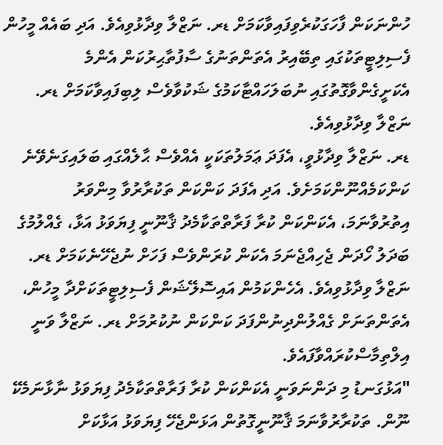ހުންނަކަން ފާހަގަކުރެވިފައިވާކަމަށް ޑރ. ނަޒްލާ ވިދާޅުވިއެވެ. އަދި ބައެއް މީހުން ފެސިލިޓީތަކުގައި ތިބޭއިރު އެތަންތަނުގެ ސާފުތާޙިރުކަން އެންމެ އެކަށީގެންވާގޮތުގައި ނުބަލަހައްޓާކަމުގެ ޝަކުވާވެސް ލިބިފައިވާކަމަށް ޑރ. ނަޒްލާ ވިދާޅުވިއެވެ.
ޑރ. ނަޒްލާ ވިދާޅުވީ، އެފަދަ ޢަމަލުތަކަކީ އެއްވެސް ޙާލެއްގައި ބަލައިގަނެވޭނެ ކަންކަމެއްނޫންކަމަށެވެ. އަދި އެފަދަ ކަންކަން ތަކުރާރުވާ މިންވަރު އިތުރުވާނަމަ، އެކަންކަން ކުރާ ފަރާތްތަކާމެދު ޤާނޫނީ ފިޔަވަޅު އަޅާ، ގެއްލުމުގެ ބަދަލު ހޯދަން ޖެހިއްޖެނަމަ އެކަން ކުރަންވެސް ފަހަށް ނުޖެހޭނެކަމަށް ޑރ. ނަޒްލާ ވިދާޅުވިއެވެ. އެހެންކަމުން އައިސޮލޭޝަން ފެސިލިޓީތަކަށްދާ މީހުން، އެތަންތަނަށް ގެއްލުންދިނުންފަދަ ކަންކަން ނުކުރުމަށް ޑރ. ނަޒްލާ ވަނީ އިލްތިމާސްކުރައްވާފައެވެ.
"އަޅުގަނޑު މި ދަންނަވަނީ އެކަންކަން ކުރާ ފަރާތްތަކާމެދު ފިޔަވަޅު ނާޅާނަމެކޭ ނޫން. ތަކުރާރުވާނަމަ ޤާނޫނީގޮތުން އަޅަންޖެހޭ ފިޔަވަޅު އަޅާކަށް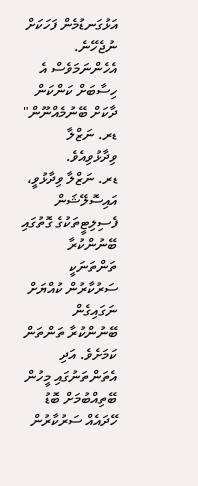އަޅުގަނޑުމެން ފަހަކަށް ނުޖެހޭނެ. އެހެންނަމަވެސް އެ ހިސާބަށް ކަންކަން ދާކަށް ބޭނުމެއްނޫން" ޑރ. ނަޒްލާ ވިދާޅުވިއެވެ.
ޑރ. ނަޒްލާ ވިދާޅުވީ، އައިސޮލޭޝަން ފެސިލިޓީތަކުގެ ގޮތުގައި ބޭނުންކުރާ ތަންތަނަކީ ސަރުކާރުން ކުއްޔަށް ނަގައިގެން ބޭނުންކުރާ ތަންތަން ކަމަށެވެ. އަދި އެތަންތަނުގައި މީހުން ބޭތިއްބުމަށް ބޮޑު ހޭދައެއް ސަރުކާރުން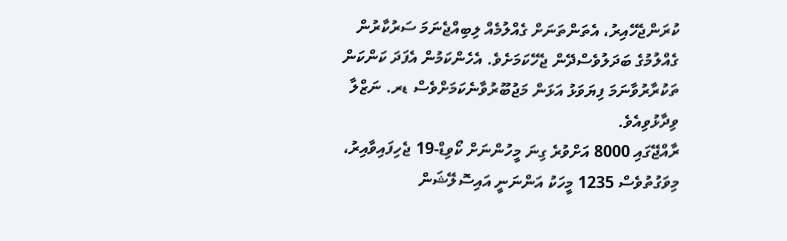ކުރަންޖެހޭއިރު، އެތަންތަނަށް ގެއްލުމެއް ލިބިއްޖެނަމަ ސަރުކާރުން ގެއްލުމުގެ ބަދަލުވެސްދޭން ޖެހޭކަމަށެވެ. އެހެންކަމުން އެފަދަ ކަންކަން ތަކުރާރުވާނަމަ ފިޔަވަޅު އަޅަން މަޖުބޫރުވާނެކަމަށްވެސް ޑރ. ނަޒްލާ ވިދާޅުވިއެވެ.
ރާއްޖޭގައި 8000 އަށްވުރެ ގިނަ މީހުންނަށް ކޯވިޑް-19 ޖެހިފައިވާއިރު، މިވަގުތުވެސް 1235 މީހަކު އަންނަނީ އައިސޮލޭޝަން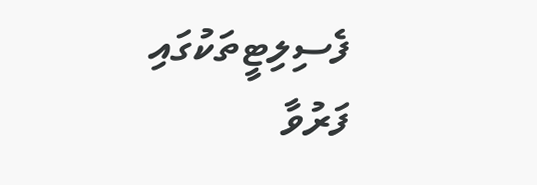ފެސިލިޓީތަކުގައި ފަރުވާ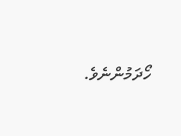ހޯދަމުންނެވެ.